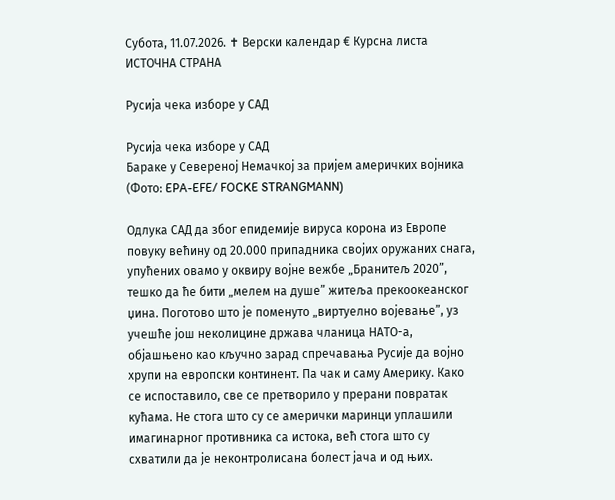Субота, 11.07.2026. ✝ Верски календар € Курсна листа
ИСТОЧНА СТРАНА

Русија чека изборе у САД

Русија чека изборе у САД
Бараке у Севереној Немачкој за пријем америчких војника (Фото: EPA-EFE/ FOCKE STRANGMANN)

Одлука САД да због епидемије вируса корона из Европе повуку већину од 20.000 припадника својих оружаних снага, упућених овамо у оквиру војне вежбе „Бранитељ 2020”, тешко да ће бити „мелем на душе” житеља прекоокеанског џина. Поготово што је поменуто „виртуелно војевање”, уз учешће још неколицине држава чланица НАТО-а, објашњено као кључно зарад спречавања Русије да војно хрупи на европски континент. Па чак и саму Америку. Како се испоставило, све се претворило у прерани повратак кућама. Не стога што су се амерички маринци уплашили имагинарног противника са истока, већ стога што су схватили да је неконтролисана болест јача и од њих.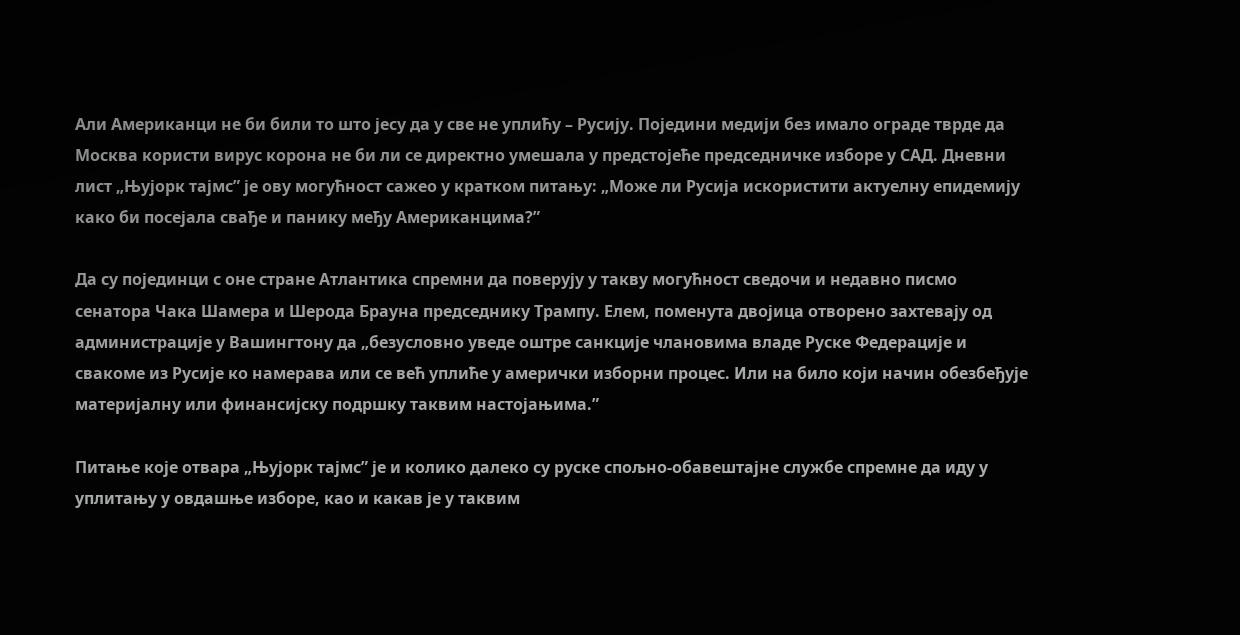Али Американци не би били то што јесу да у све не уплићу – Русију. Поједини медији без имало ограде тврде да Москва користи вирус корона не би ли се директно умешала у предстојеће председничке изборе у САД. Дневни лист „Њујорк тајмс” је ову могућност сажео у кратком питању: „Може ли Русија искористити актуелну епидемију како би посејала свађе и панику међу Американцима?”

Да су појединци с оне стране Атлантика спремни да поверују у такву могућност сведочи и недавно писмо сенатора Чака Шамера и Шерода Брауна председнику Трампу. Елем, поменута двојица отворено захтевају од администрације у Вашингтону да „безусловно уведе оштре санкције члановима владе Руске Федерације и свакоме из Русије ко намерава или се већ уплиће у амерички изборни процес. Или на било који начин обезбеђује материјалну или финансијску подршку таквим настојањима.”

Питање које отвара „Њујорк тајмс” је и колико далеко су руске спољно-обавештајне службе спремне да иду у уплитању у овдашње изборе, као и какав је у таквим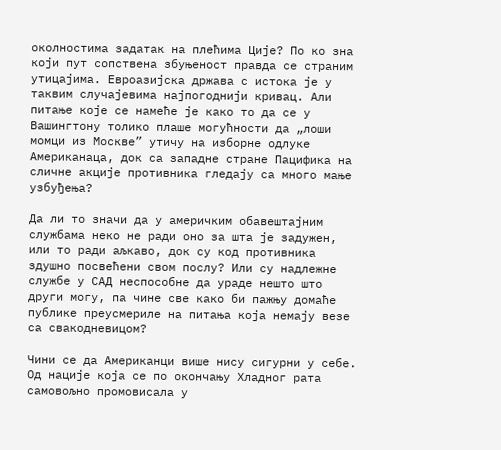околностима задатак на плећима Ције? По ко зна који пут сопствена збуњеност правда се страним утицајима. Евроазијска држава с истока је у таквим случајевима најпогоднији кривац. Али питање које се намеће је како то да се у Вашингтону толико плаше могућности да „лоши момци из Москве” утичу на изборне одлуке Американаца, док са западне стране Пацифика на сличне акције противника гледају са много мање узбуђења?

Да ли то значи да у америчким обавештајним службама неко не ради оно за шта је задужен, или то ради аљкаво, док су код противника здушно посвећени свом послу? Или су надлежне службе у САД неспособне да ураде нешто што други могу, па чине све како би пажњу домаће публике преусмериле на питања која немају везе са свакодневицом?

Чини се да Американци више нису сигурни у себе. Од нације која се по окончању Хладног рата самовољно промовисала у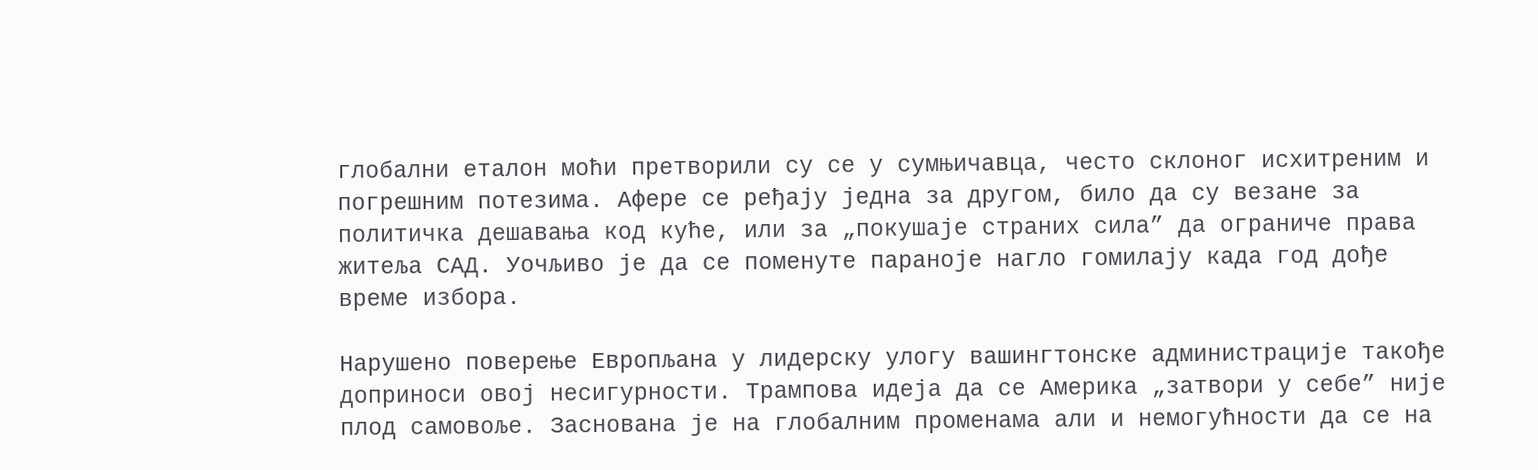глобални еталон моћи претворили су се у сумњичавца, често склоног исхитреним и погрешним потезима. Афере се ређају једна за другом, било да су везане за политичка дешавања код куће, или за „покушаје страних сила” да ограниче права житеља САД. Уочљиво је да се поменуте параноје нагло гомилају када год дође време избора.

Нарушено поверење Европљана у лидерску улогу вашингтонске администрације такође доприноси овој несигурности. Трампова идеја да се Америка „затвори у себе” није плод самовоље. Заснована је на глобалним променама али и немогућности да се на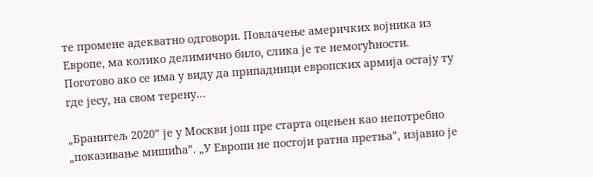те промене адекватно одговори. Повлачење америчких војника из Европе, ма колико делимично било, слика је те немогућности. Поготово ако се има у виду да припадници европских армија остају ту где јесу, на свом терену…

„Бранитељ 2020” је у Москви још пре старта оцењен као непотребно „показивање мишића”. „У Европи не постоји ратна претња”, изјавио је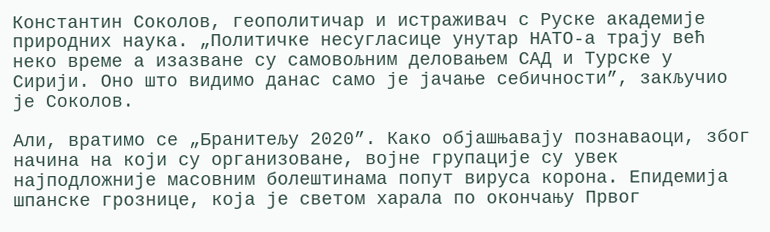Константин Соколов, геополитичар и истраживач с Руске академије природних наука. „Политичке несугласице унутар НАТО-а трају већ неко време а изазване су самовољним деловањем САД и Турске у Сирији. Оно што видимо данас само је јачање себичности”, закључио је Соколов.

Али, вратимо се „Бранитељу 2020”. Како објашњавају познаваоци, због начина на који су организоване, војне групације су увек најподложније масовним болештинама попут вируса корона. Епидемија шпанске грознице, која је светом харала по окончању Првог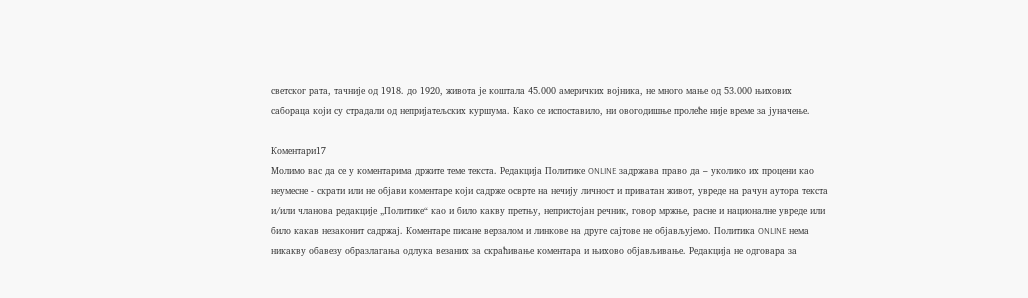светског рата, тачније од 1918. до 1920, живота је коштала 45.000 америчких војника, не много мање од 53.000 њихових сабораца који су страдали од непријатељских куршума. Како се испоставило, ни овогодишње пролеће није време за јуначење.

Коментари17
Молимо вас да се у коментарима држите теме текста. Редакција Политике ONLINE задржава право да – уколико их процени као неумесне - скрати или не објави коментаре који садрже осврте на нечију личност и приватан живот, увреде на рачун аутора текста и/или чланова редакције „Политике“ као и било какву претњу, непристојан речник, говор мржње, расне и националне увреде или било какав незаконит садржај. Коментаре писане верзалом и линкове на друге сајтове не објављујемо. Политика ONLINE нема никакву обавезу образлагања одлука везаних за скраћивање коментара и њихово објављивање. Редакција не одговара за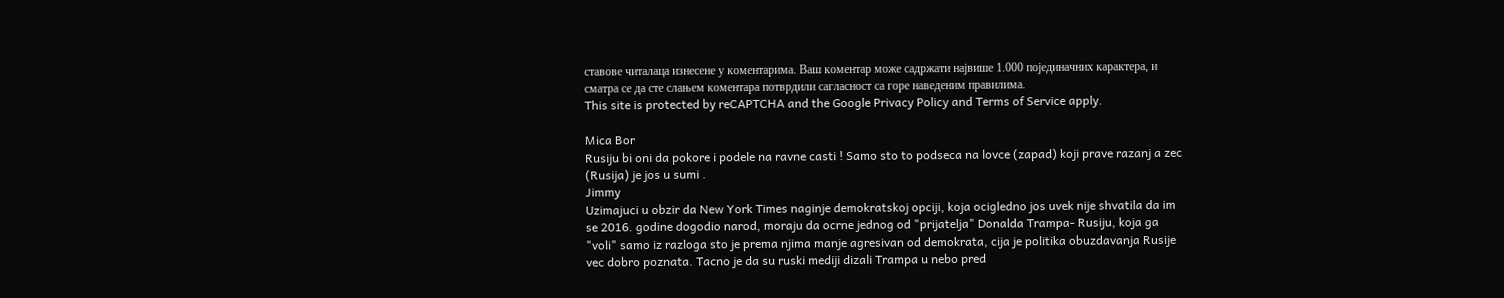ставове читалаца изнесене у коментарима. Ваш коментар може садржати највише 1.000 појединачних карактера, и сматра се да сте слањем коментара потврдили сагласност са горе наведеним правилима.
This site is protected by reCAPTCHA and the Google Privacy Policy and Terms of Service apply.

Mica Bor
Rusiju bi oni da pokore i podele na ravne casti ! Samo sto to podseca na lovce (zapad) koji prave razanj a zec (Rusija) je jos u sumi .
Jimmy
Uzimajuci u obzir da New York Times naginje demokratskoj opciji, koja ocigledno jos uvek nije shvatila da im se 2016. godine dogodio narod, moraju da ocrne jednog od "prijatelja" Donalda Trampa- Rusiju, koja ga "voli" samo iz razloga sto je prema njima manje agresivan od demokrata, cija je politika obuzdavanja Rusije vec dobro poznata. Tacno je da su ruski mediji dizali Trampa u nebo pred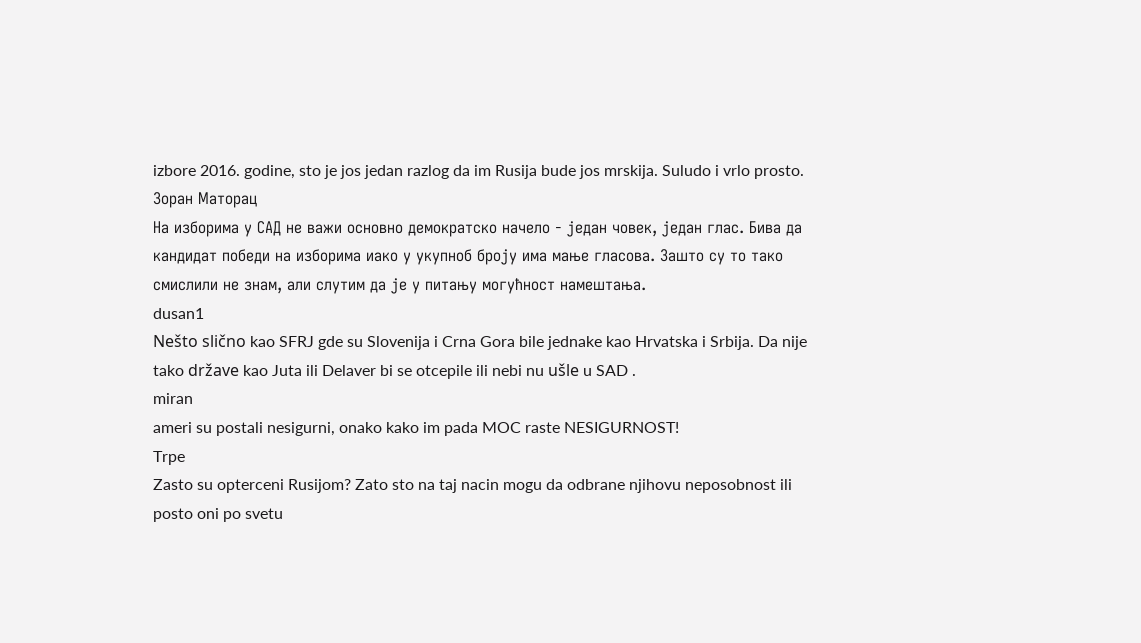izbore 2016. godine, sto je jos jedan razlog da im Rusija bude jos mrskija. Suludo i vrlo prosto.
Зоран Маторац
На изборима у САД не важи основно демократско начело - један човек, један глас. Бива да кандидат победи на изборима иако у укупноб броју има мање гласова. Зашто су то тако смислили не знам, али слутим да је у питању могућност намештања.
dusan1
Nešto slično kao SFRJ gde su Slovenija i Crna Gora bile jednake kao Hrvatska i Srbija. Da nije tako države kao Juta ili Delaver bi se otcepile ili nebi nu ušle u SAD .
miran
ameri su postali nesigurni, onako kako im pada MOC raste NESIGURNOST!
Trpe
Zasto su opterceni Rusijom? Zato sto na taj nacin mogu da odbrane njihovu neposobnost ili posto oni po svetu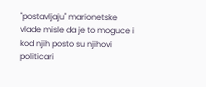"postavljaju" marionetske vlade misle da je to moguce i kod njih posto su njihovi politicari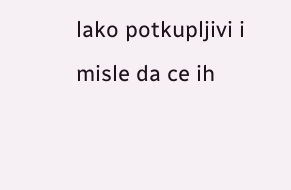lako potkupljivi i misle da ce ih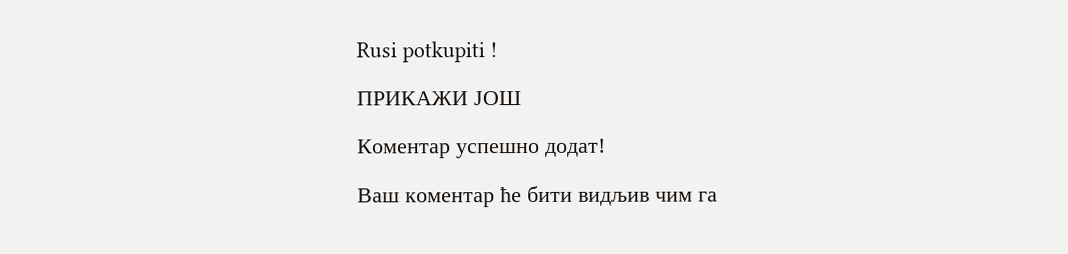Rusi potkupiti !

ПРИКАЖИ ЈОШ

Комeнтар успeшно додат!

Ваш комeнтар ћe бити видљив чим га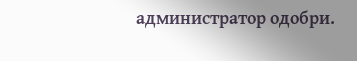администратор одобри.